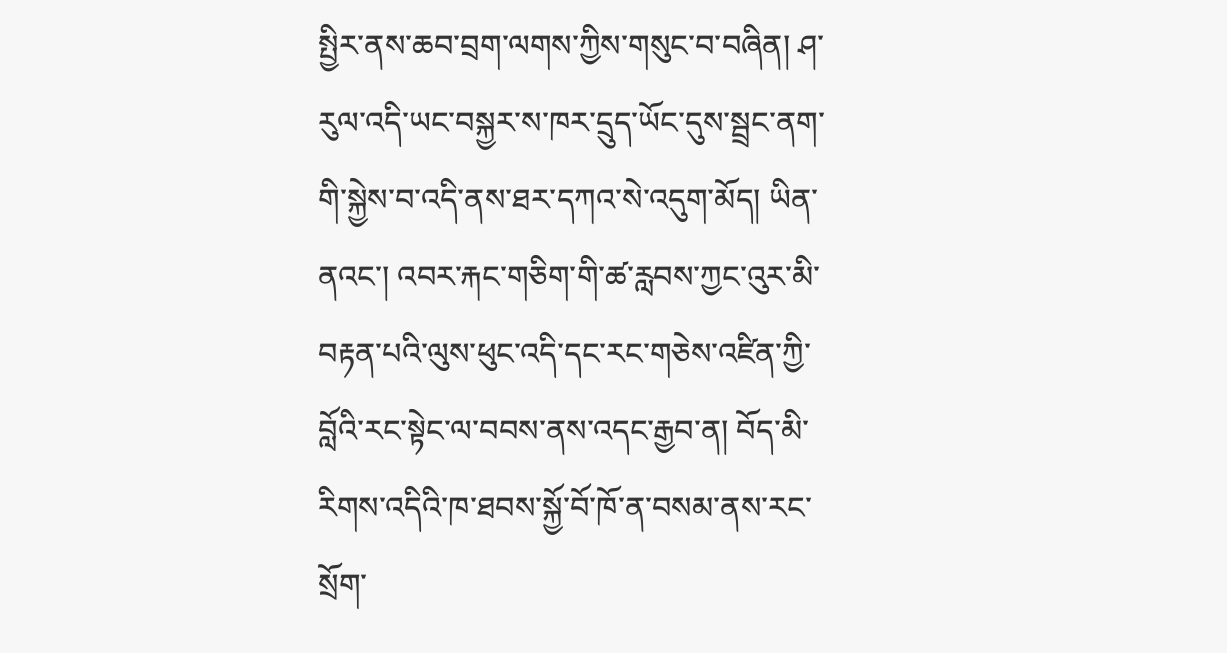སྤྱིར་ནས་ཆབ་བྲག་ལགས་ཀྱིས་གསུང་བ་བཞིན། ཤ་རུལ་འདི་ཡང་བསྐྱར་ས་ཁར་དྲུད་ཡོང་དུས་སྦྲང་ནག་གི་སྐྱེས་བ་འདི་ནས་ཐར་དཀའ་སེ་འདུག་མོད། ཡིན་ནའང་། འབར་རྐང་གཅིག་གི་ཚ་རླབས་ཀྱང་འུར་མི་བརྟན་པའི་ལུས་ཕུང་འདི་དང་རང་གཅེས་འཛིན་ཀྱི་བློའི་རང་སྟེང་ལ་བབས་ནས་འདང་རྒྱབ་ན། བོད་མི་རིགས་འདིའི་ཁ་ཐབས་སྐྱོ་བོ་ཁོ་ན་བསམ་ནས་རང་སྲོག་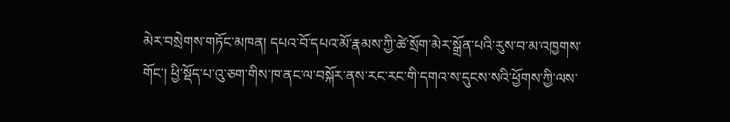མེར་བསྲེགས་གཏོང་མཁན། དཔའ་བོ་དཔའ་མོ་རྣམས་ཀྱི་ཚེ་སྲོག་མེར་སྒྲོན་པའི་རུས་བ་མ་འཁྱགས་གོང་། ཕྱི་སྡོད་པ་འུ་ཅག་གིས་ཁ་ནང་ལ་བསྐོར་ནས་རང་རང་གི་དགའ་ས་དུངས་སའི་ཕྱོགས་ཀྱི་ལས་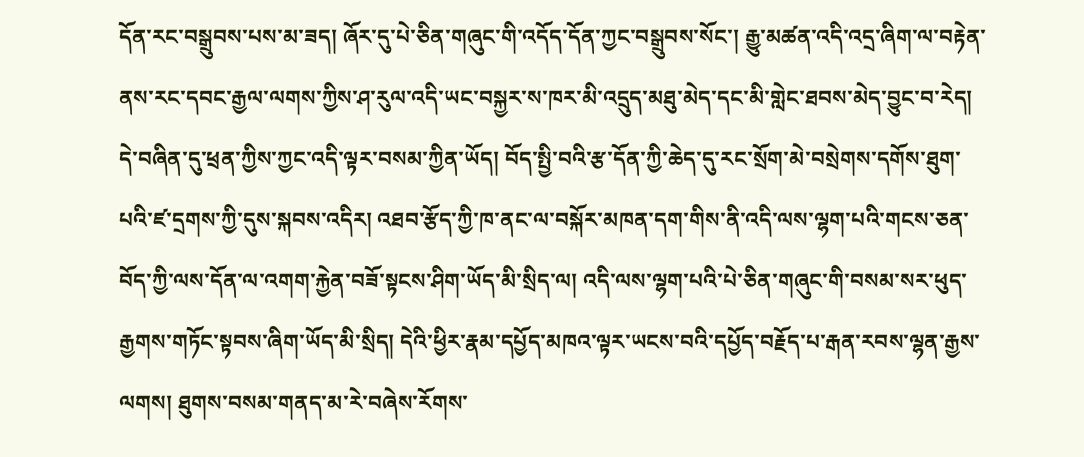དོན་རང་བསྒྲུབས་པས་མ་ཟད། ཞོར་དུ་པེ་ཅིན་གཞུང་གི་འདོད་དོན་ཀྱང་བསྒྲུབས་སོང་། རྒྱུ་མཚན་འདི་འདྲ་ཞིག་ལ་བརྟེན་ནས་རང་དབང་རྒྱལ་ལགས་ཀྱིས་ཤ་རུལ་འདི་ཡང་བསྐྱར་ས་ཁར་མི་འདྲུད་མཐུ་མེད་དང་མི་གླེང་ཐབས་མེད་བྱུང་བ་རེད། དེ་བཞིན་དུ་ཕྲན་ཀྱིས་ཀྱང་འདི་ལྟར་བསམ་ཀྱིན་ཡོད། བོད་སྤྱི་བའི་རྩ་དོན་ཀྱི་ཆེད་དུ་རང་སྲོག་མེ་བསྲེགས་དགོས་ཐུག་པའི་ཛ་དྲགས་ཀྱི་དུས་སྐབས་འདིར། འཐབ་རྩོད་ཀྱི་ཁ་ནང་ལ་བསྐོར་མཁན་དག་གིས་ནི་འདི་ལས་ལྷག་པའི་གངས་ཅན་བོད་ཀྱི་ལས་དོན་ལ་འགག་རྐྱེན་བཟོ་སྟངས་ཤིག་ཡོད་མི་སྲིད་ལ། འདི་ལས་ལྷག་པའི་པེ་ཅིན་གཞུང་གི་བསམ་སར་ཕུད་རྒྱགས་གཏོང་སྟབས་ཞིག་ཡོད་མི་སྲིད། དེའི་ཕྱིར་རྣམ་དཔྱོད་མཁའ་ལྟར་ཡངས་བའི་དཔྱོད་བརྗོད་པ་རྒན་རབས་ལྷན་རྒྱས་ལགས། ཐུགས་བསམ་གནད་མ་རེ་བཞེས་རོགས་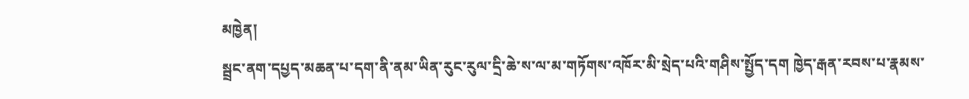མཁྱེན།
སྦྲང་ནག་དཔྱད་མཆན་པ་དག་ནི་ནམ་ཡིན་རུང་རུལ་དྲི་ཆེ་ས་ལ་མ་གཏོགས་འཁོར་མི་སྲེད་པའི་གཤིས་སྤྱོད་དག ཁྱེད་རྒན་རབས་པ་རྣམས་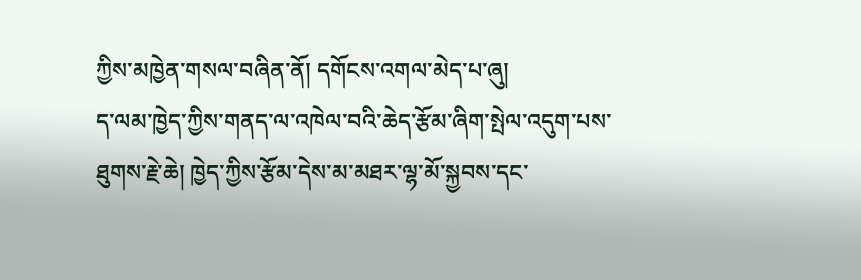ཀྱིས་མཁྱེན་གསལ་བཞིན་ནོ། དགོངས་འགལ་མེད་པ་ཞུ།
ད་ལམ་ཁྱེད་ཀྱིས་གནད་ལ་འཁེལ་བའི་ཆེད་རྩོམ་ཞིག་སྤེལ་འདུག་པས་ཐུགས་རྗེ་ཆེ། ཁྱེད་ཀྱིས་རྩོམ་དེས་མ་མཐར་ལྷ་མོ་སྐྱབས་དང་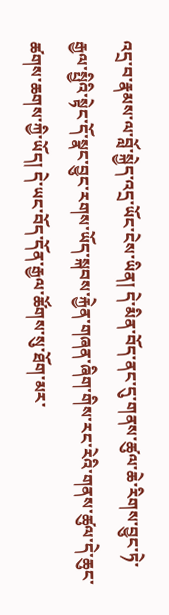འདྲ་བ་རྣམས་ལ་བློ་སྐྱེད་འདྲ་ཡོང་ངེས་ཡིན། དེ་མིན་བོད་ནང་དུ་གནས་ཚུལ་ཆེ་རིགས་བྱུང་ཏེ་རྒྱལ་སྤྱིའི་སྟེང་དོ་སྣང་བྱུང་རགས་ཡོད་སྐབས་རྐྱེན་གཞན་ཞིག་གིས་རང་རེའི་གནས་ཚུལ་དེ་ཆུང་ཚགས་ཆགས་ཀྱི་ཡོད། དེ་ཡང་བོད་དོན་རྒྱལ་ཚོགས་སུ་ཐོག་མར་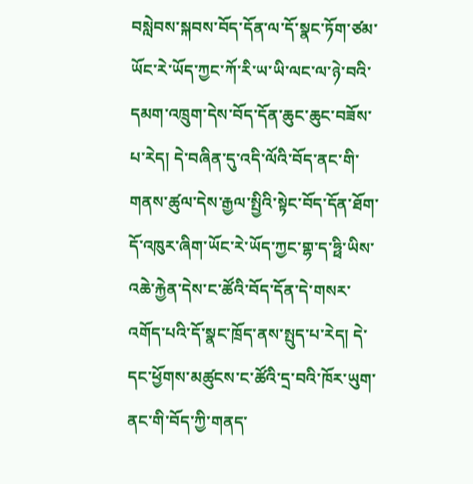བསླེབས་སྐབས་བོད་དོན་ལ་དོ་སྣང་ཏོག་ཙམ་ཡོང་རེ་ཡོད་ཀྱང་ཀོ་རི་ཡ་ཡི་ལང་ལ་ཉེ་བའི་དམག་འཁྲུག་དེས་བོད་དོན་ཆུང་ཆུང་བཟོས་པ་རེད། དེ་བཞིན་དུ་འདི་ལོའི་བོད་ནང་གི་གནས་ཚུལ་དེས་རྒྱལ་སྤྱིའི་སྟེང་བོད་དོན་ཐོག་དོ་འཁུར་ཞིག་ཡོང་རེ་ཡོད་ཀྱང་གྷ་ད་ཧྥི་ཡིས་འཆེ་རྐྱེན་དེས་ང་ཚོའི་བོད་དོན་དེ་གསར་འགོད་པའི་དོ་སྣང་ཁྲོད་ནས་སྤུད་པ་རེད། དེ་དང་ཕྱོགས་མཚུངས་ང་ཚོའི་དྲ་བའི་ཁོར་ཡུག་ནང་གི་བོད་ཀྱི་གནད་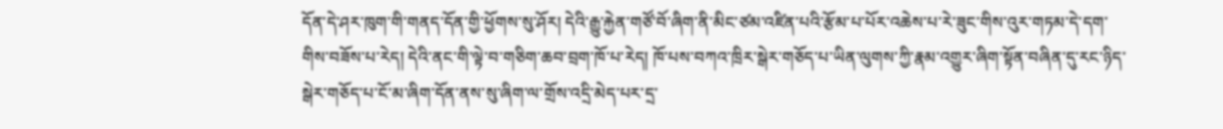དོན་དེ་ཤར་ཁུག་གི་གནད་དོན་གྱི་ཕྱོགས་སུ་ཤོར། དེའི་རྒྱུ་རྐྱེན་གཙོ་བོ་ཞིག་ནི་མིང་ཙམ་འཛིན་པའི་རྩོམ་པ་པོར་འཆེས་པ་རེ་ཟུང་གིས་འུར་གཏམ་དེ་དག་གིས་བཟོས་པ་རེད། དེའི་ནང་གི་ལྟེ་བ་གཅིག་ཆབ་བྲག་ཁོ་པ་རེད། ཁོ་པས་བཀའ་ཁྲིར་སྒེར་གཅོད་པ་ཡིན་ལུགས་ཀྱི་རྣམ་འགྱུར་ཞིག་སྟོན་བཞིན་དུ་རང་ཉིད་སྒེར་གཅོད་པ་ངོ་མ་ཞིག་དོན་ནས་སུ་ཞིག་ལ་གྲོས་འདྲི་མེད་པར་དྲ་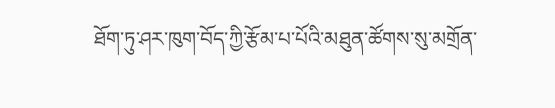ཐོག་ཏུ་ཤར་ཁུག་བོད་ཀྱི་རྩོམ་པ་པོའི་མཐུན་ཚོགས་སུ་མགྲོན་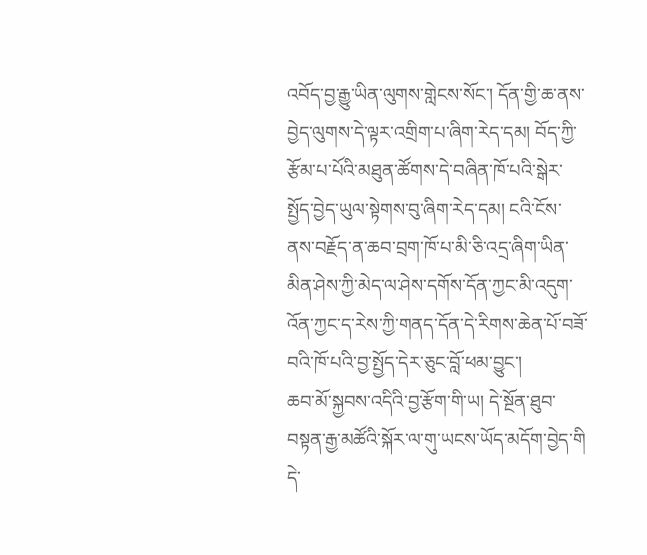འབོད་བྱ་རྒྱུ་ཡིན་ལུགས་གླེངས་སོང་། དོན་གྱི་ཆ་ནས་བྱེད་ལུགས་དེ་ལྟར་འགྲིག་པ་ཞིག་རེད་དམ། བོད་ཀྱི་རྩོམ་པ་པོའི་མཐུན་ཚོགས་དེ་བཞིན་ཁོ་པའི་སྒེར་སྤྱོད་བྱེད་ཡུལ་སྟེགས་བུ་ཞིག་རེད་དམ། ངའི་ངོས་ནས་བརྗོད་ན་ཆབ་བྲག་ཁོ་པ་མི་ཅི་འདྲ་ཞིག་ཡིན་མིན་ཤེས་ཀྱི་མེད་ལ་ཤེས་དགོས་དོན་ཀྱང་མི་འདུག་འོན་ཀྱང་ད་རེས་ཀྱི་གནད་དོན་དེ་རིགས་ཆེན་པོ་བཟོ་བའི་ཁོ་པའི་བྱ་སྤྱོད་དེར་ཅུང་བློ་ཕམ་བྱུང་།
ཆབ་མོ་སྐྱབས་འདིའི་བྱ་རྩོག་གི་ཡ། དེ་སྔོན་ཐུབ་བསྟན་རྒྱ་མཚོའི་སྐོར་ལ་གུ་ཡངས་ཡོད་མདོག་བྱེད་གི དེ་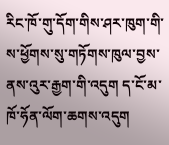རིང་ཁོ་གུ་དོག་གིས་ཤར་ཁུག་གི་ས་ཕྱོགས་སུ་གཏོགས་ཁུལ་བྱས་ནས་འུར་རྒྱག་གི་འདུག ད་ངོ་མ་ཁོ་ཧོན་ལོག་ཆགས་འདུག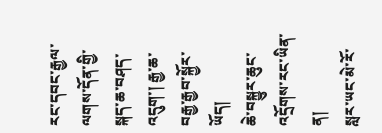རང་དབང་རྒྱལ་ལགས་དོན་གྱི་སྐད་ཆ་བཤད་འདུག་། རྒྱ་ཆ་བརྒྱ་རྒྱབ་སྐྱོར་ཡོད།
ཆེ་བསྐྱུར་ཆུང་འདྲོགས་རང་ཡིན་ན།
སླར་ཡང་མེ་རོ་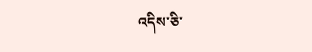འདིས་ཅི་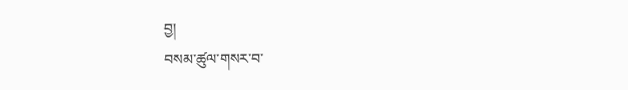བྱ།
བསམ་ཚུལ་གསར་བ་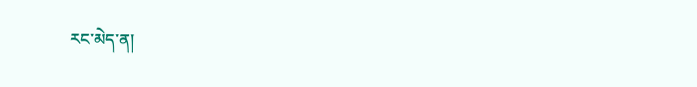རང་མེད་ན།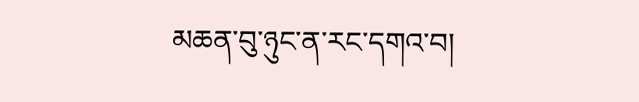མཆན་བུ་ཉུང་ན་རང་དགའ་བ།